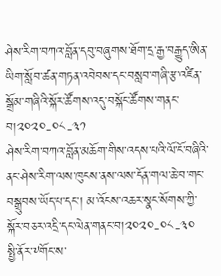ཤེས་རིག་བཀའ་བློན་དབུ་བཞུགས་ཐོག་དྲ་རྒྱ་བརྒྱུད་ཨིན་ཡིག་སློབ་ཚན་གཏན་འབེབས་དང་བསླབ་གཞི་རྩ་འཛིན་སྒྲོམ་གཞིའི་སྐོར་ཚོགས་འདུ་བསྐོང་ཚོགས་གནང་བ།༢༠༢༠-༠༨-༣༡
ཤེས་རིག་བཀའ་བློན་མཆོག་གིས་འདས་པའི་ལོ་ངོ་བཞིའི་ནང་ཤེས་རིག་ལས་ཁུངས་ནས་ལས་དོན་གལ་ཆེ་བ་གང་བསྒྲུབས་ཡོད་པ་དང་། མ་འོངས་འཆར་སྣང་སོགས་ཀྱི་སྐོར་བཅར་འདྲི་དང་ལེན་གནང་བ།༢༠༢༠-༠༨-༣༠
སྤྱི་ནོར་༸གོང་ས་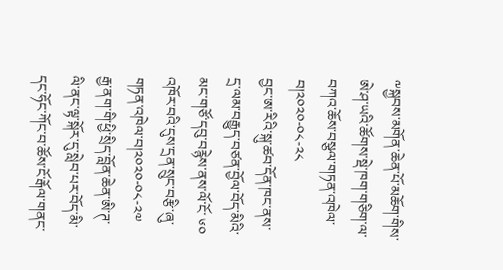༸སྐྱབས་མགོན་ཆེན་པོ་མཆོག་གིས་ཨེ་ཤ་ཡའི་ཚོགས་སྡེ་ཁག་གཅིག་ལ་བཀའ་ཆོས་བསྩལ་གཏན་འཁེལ་བ།༢༠༢༠-༠༨-༢༨
བྱང་ཨ་རིའི་སྐུ་ཚབ་དོན་ཁང་ནས་དྲ་ལམ་བརྒྱུད་བཙན་བྱོལ་བོད་མིའི་མང་གཙོ་དབུ་བརྙེས་ནས་ལོ་ངོ་ ༦༠ འཁོར་བའི་དུས་དྲན་སྲུང་བརྩི་ཞུ་གཏན་འཁེལ་བ།༢༠༢༠-༠༨-༢༧
རྒྱ་ནག་གི་ཕྱི་སྲིད་བློན་ཆེན་ཨི་ཊ་ལི་ནང་ལྟ་སྐོར་དུ་སླེབ་པར་བོད་མི་དང་ཧོང་ཀོང་བ་ཚོས་ངོ་རྒོལ་གནང་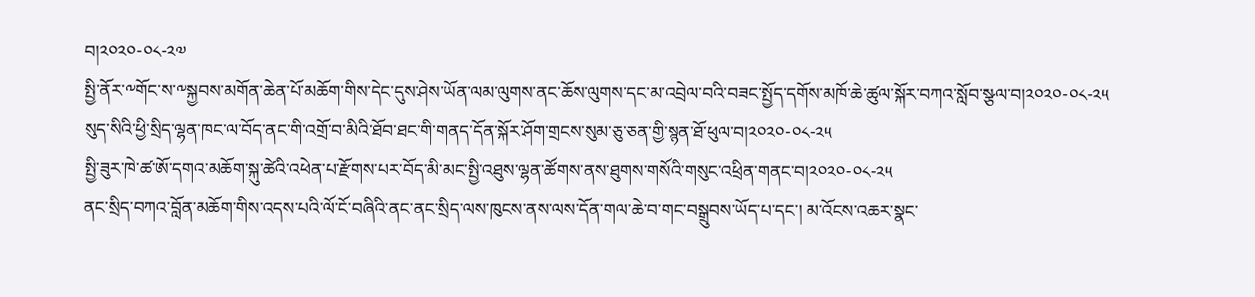བ།༢༠༢༠-༠༨-༢༧
སྤྱི་ནོར་༸གོང་ས་༸སྐྱབས་མགོན་ཆེན་པོ་མཆོག་གིས་དེང་དུས་ཤེས་ཡོན་ལམ་ལུགས་ནང་ཆོས་ལུགས་དང་མ་འབྲེལ་བའི་བཟང་སྤྱོད་དགོས་མཁོ་ཆེ་ཚུལ་སྐོར་བཀའ་སློབ་སྩལ་བ།༢༠༢༠-༠༨-༢༥
སུད་སིའི་ཕྱི་སྲིད་ལྷན་ཁང་ལ་བོད་ནང་གི་འགྲོ་བ་མིའི་ཐོབ་ཐང་གི་གནད་དོན་སྐོར་ཤོག་གྲངས་སུམ་ཅུ་ཅན་གྱི་སྙན་ཐོ་ཕུལ་བ།༢༠༢༠-༠༨-༢༥
སྤྱི་ཟུར་ཁེ་ཚ་ཨོ་དགའ་མཆོག་སྐུ་ཚེའི་འཕེན་པ་རྫོགས་པར་བོད་མི་མང་སྤྱི་འཐུས་ལྷན་ཚོགས་ནས་ཐུགས་གསོའི་གསུང་འཕྲིན་གནང་བ།༢༠༢༠-༠༨-༢༥
ནང་སྲིད་བཀའ་བློན་མཆོག་གིས་འདས་པའི་ལོ་ངོ་བཞིའི་ནང་ནང་སྲིད་ལས་ཁུངས་ནས་ལས་དོན་གལ་ཆེ་བ་གང་བསྒྲུབས་ཡོད་པ་དང་། མ་འོངས་འཆར་སྣང་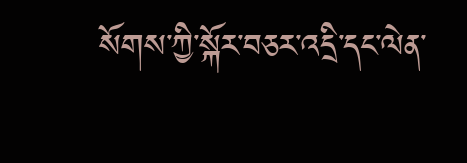སོགས་ཀྱི་སྐོར་བཅར་འདྲི་དང་ལེན་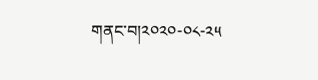གནང་བ།༢༠༢༠-༠༨-༢༥